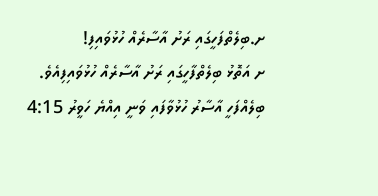ށ.ބިލެތްފަހީގައި ރަށު އާސާރެއް ހުޅުވައިފި!
ށ އަތޮޅު ބިލެތްފާހީގައި ރަށު އާސާރެއް ހުޅުވައިފިއެވެ.
ބިލެއްފަހީ އާސާރު ހުޅުވާފައި ވަނީ އިއްޔެ ހަވީރު 4:15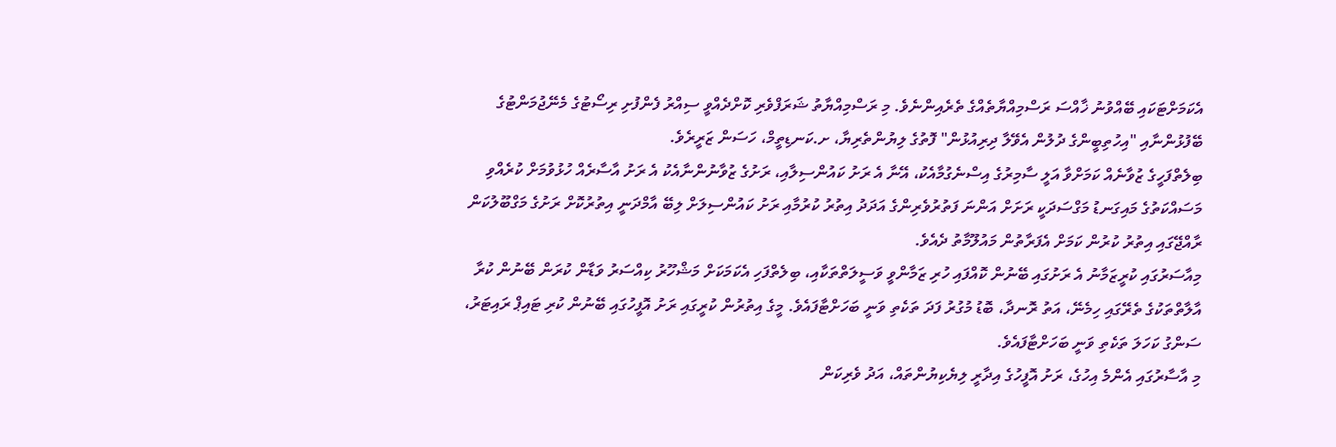އެކަމަށްޓަކައި ބޭއްވުނު ޚާއްސަ ރަސްމިއްޔާތެއްގެ ތެރެއިންނެވެ. މި ރަސްމިއްޔާތު ޝަރަފްވެރި ކޮށްދެއްވީ ސިއްރު ފެންފުށި ރިސޯޓުގެ މެނޭޖުމަންޓުގެ ބޭފުޅުންނާއި "އިހުތިބީންގެ ދުލުން އެވޭލާ ދިރިއުޅުން" ފޮތުގެ ލިޔުންތެރިޔާ، ށ.ކަނޑިތީމް، ހަސަން ޒަރީރެވެ.
ބިލެތްފަހީގެ ޒުވާނެއް ކަމަށްވާ އަލީ ސާމިރުގެ އިސްނެގުމާއެކު، އޭނާ އެ ރަށު ކައުންސިލާއި، ރަށުގެ ޒުވާނުންނާއެކު އެ ރަށު އާސާރެއް ހުޅުވުމަށް ކުރެއްވި މަސައްކަތުގެ މައިގަނޑު މަގްސަދަކީ ރަށަށް އަންނަ ފަތުރުވެރިންގެ އަދަދު އިތުރު ކުރުމާއި ރަށު ކައުންސިލަށް ލިބޭ އާމްދަނީ އިތުރުކޮށް ރަށުގެ މަގްބޫލުކަން ރާއްޖޭގައި އިތުރު ކުރުން ކަމަށް އެފަރާތުން މައުލޫމާތު ދެއެވެ.
މިއާސަރުގައި ކުރީޒަމާނު އެ ރަށުގައި ބޭނުން ކޮއްފައި ހުރި ޒަމާންވީ ވަސީލަތްތަކާއި، ބިލެތްފަހި އެކަމަކަށް މަޝްހޫރު ކިއްސަރު ވަޑާން ކުރަން ބޭނުން ކުރާ އާލާތްތަކުގެ ތެރޭގައި ހިމެނޭ، އަތު ރޮނދާ، ބޮޑު މުގުރު ފަދަ ތަކެތި ވަނީ ބަހަށްޓާފައެވެ. މީގެ އިތުރުން ކުރީގައި ރަށު އޮފީހުގައި ބޭނުން ކުރި ޓައިޕް ރައިޓަރު، ސަންގު ކަހަލަ ތަކެތި ވަނީ ބަހަށްޓާފައެވެ.
މި އާސާރުގައި އެންމެ އިހުގެ، ރަށު އޮފީހުގެ އިދާރީ ލިޔެކިޔުންތައް، އަދު ވެރިކަން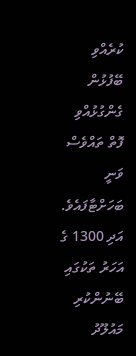ކުރެއްވި ބޭފުޅުން ގެންގުޅުއްވި ފޮތް ތައްވެސް ވަނީ ބަހަށްޓާފައެވެ. އަދި 1300 ގެ އަހަރު ތަކުގައި ބޭނުންކުރި މައުލޫދު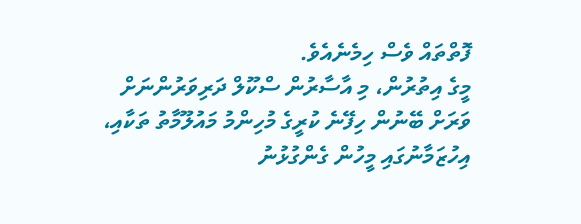ފޮތްތައް ވެސް ހިމެނެއެވެ.
މީގެ އިތުރުން، މި އާސާރުން ސްކޫލް ދަރިވަރުންނަށް ވަރަށް ބޭނުން ހިފޭނެ ކުރީގެ މުހިންމު މައުލޫމާތު ތަކާއި، އިހުޒަމާނުގައި މީހުން ގެންގުޅުނު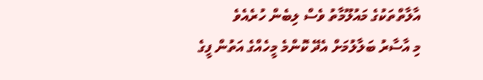އާލާތްތަކުގެ މައުލޫމާތު ވެސް ލިބެން ހުރެއެވެ
މި އާސާރު ބަލާލުމަށް އެދޭ ކޮންމެ މީހެއްގެ އަތުން ފީގެ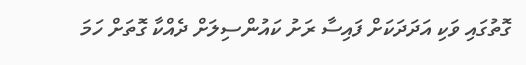ގޮތުގައި ވަކި އަދަދަކަށް ފައިސާ ރަށު ކައުންސިލަށް ދެއްކާ ގޮތަށް ހަމަ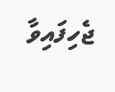ޖެހިފައިވާ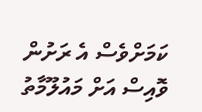ކަމަށްވެސް އެ ރަށުން ވޮއިސް އަށް މައުލޫމާތު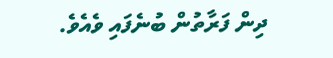ދިން ފަރާތުން ބުނެފައި ވެއެވެ.